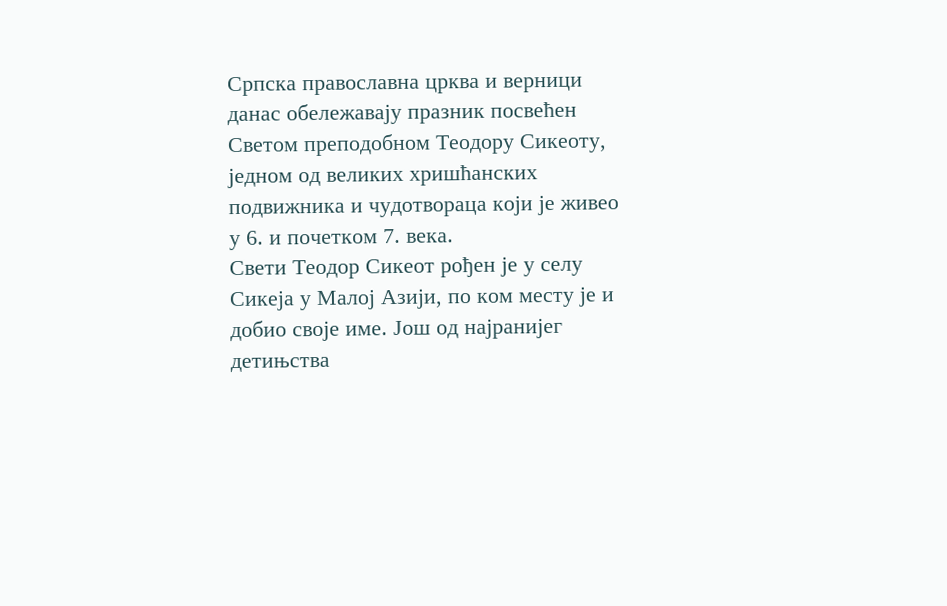Српска православна црква и верници данас обележавају празник посвећен Светом преподобном Теодору Сикеоту, једном од великих хришћанских подвижника и чудотвораца који је живео у 6. и почетком 7. века.
Свети Теодор Сикеот рођен је у селу Сикеја у Малој Азији, по ком месту је и добио своје име. Још од најранијег детињства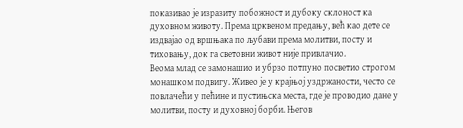показивао је изразиту побожност и дубоку склоност ка духовном животу. Према црквеном предању, већ као дете се издвајао од вршњака по љубави према молитви, посту и тиховању, док га световни живот није привлачио.
Веома млад се замонашио и убрзо потпуно посветио строгом монашком подвигу. Живео је у крајњој уздржаности, често се повлачећи у пећине и пустињска места, где је проводио дане у молитви, посту и духовној борби. Његов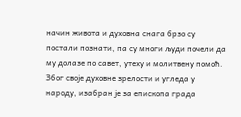начин живота и духовна снага брзо су постали познати, па су многи људи почели да му долазе по савет, утеху и молитвену помоћ.
Због своје духовне зрелости и угледа у народу, изабран је за епископа града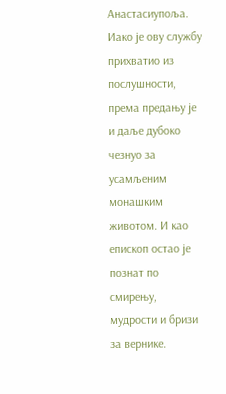Анастасиупоља. Иако је ову службу прихватио из послушности, према предању је и даље дубоко чезнуо за усамљеним монашким животом. И као епископ остао је познат по смирењу, мудрости и бризи за вернике.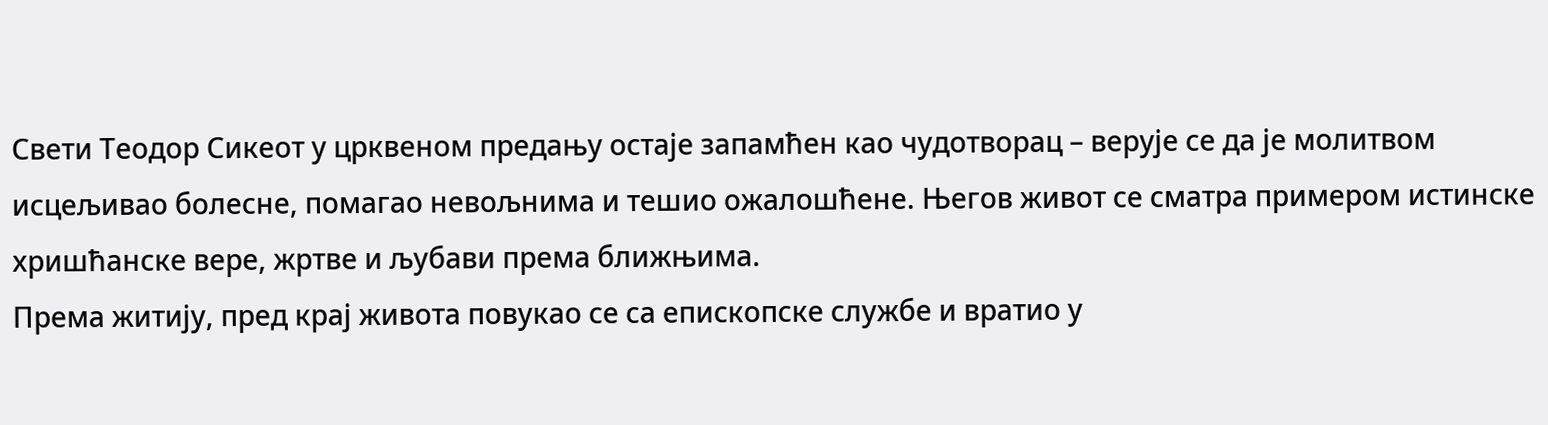Свети Теодор Сикеот у црквеном предању остаје запамћен као чудотворац – верује се да је молитвом исцељивао болесне, помагао невољнима и тешио ожалошћене. Његов живот се сматра примером истинске хришћанске вере, жртве и љубави према ближњима.
Према житију, пред крај живота повукао се са епископске службе и вратио у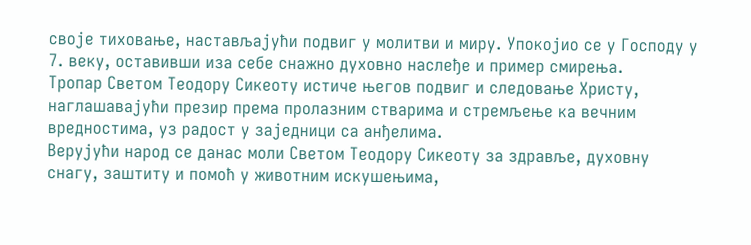своје тиховање, настављајући подвиг у молитви и миру. Упокојио се у Господу у 7. веку, оставивши иза себе снажно духовно наслеђе и пример смирења.
Тропар Светом Теодору Сикеоту истиче његов подвиг и следовање Христу, наглашавајући презир према пролазним стварима и стремљење ка вечним вредностима, уз радост у заједници са анђелима.
Верујући народ се данас моли Светом Теодору Сикеоту за здравље, духовну снагу, заштиту и помоћ у животним искушењима,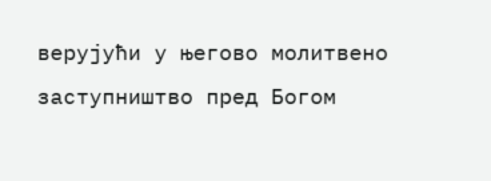верујући у његово молитвено заступништво пред Богом